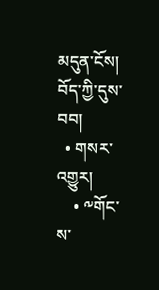མདུན་ངོས།
བོད་ཀྱི་དུས་བབ།
  • གསར་འགྱུར།
    • ༸གོང་ས་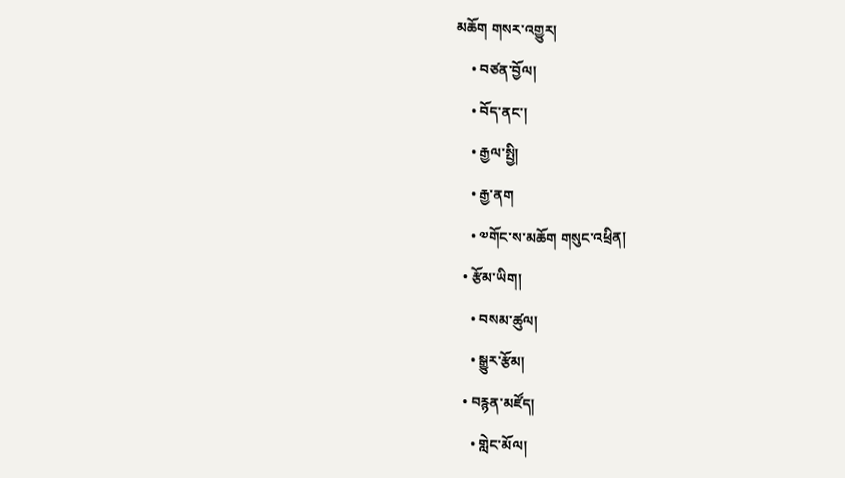མཆོག གསར་འགྱུར།
    • བཙན་བྱོལ།
    • བོད་ནང་།
    • རྒྱལ་སྤྱི།
    • རྒྱ་ནག
    • ༧གོང་ས་མཆོག གསུང་འཕྲིན།
  • རྩོམ་ཡིག།
    • བསམ་ཚུལ།
    • སྒྱུར་རྩོམ།
  • བརྙན་མཛོད།
    • གླེང་མོལ།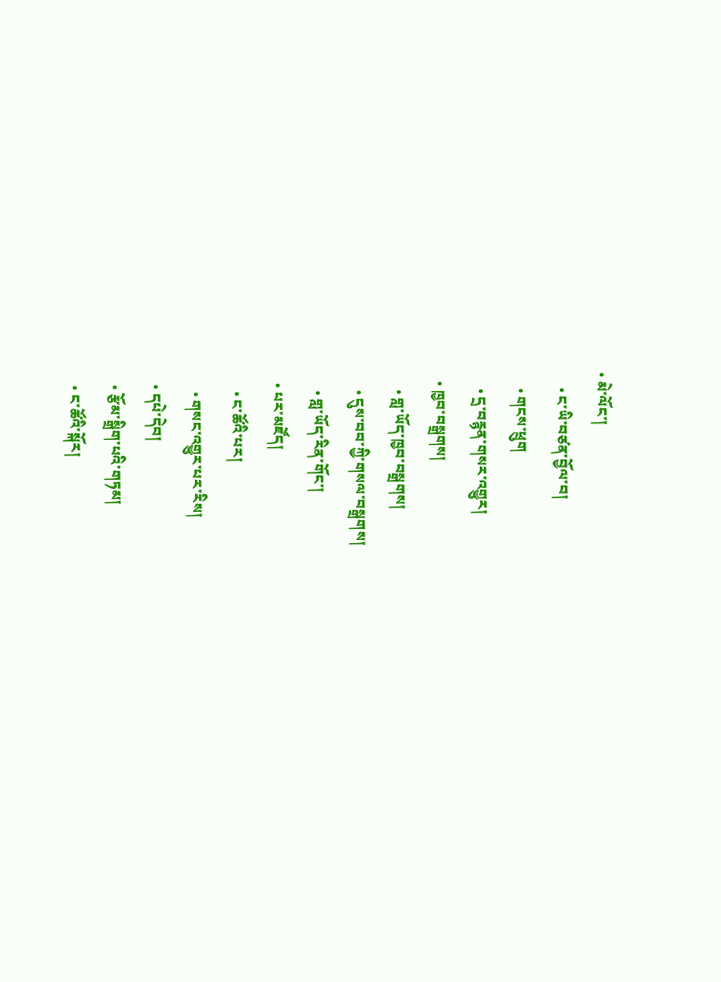• མེ་ལོང་།
    • ང་ཡི་བཙན་བྱོལ་བ།
    • གངས་ཕྲུག
    • དྲ་བརྙན་གསར་འགྱུར།
  • ཁྱབ་བསྒྲགས།
    • གླ་ཡོད་ཁྱབ་བསྒྲགས།
    • དུས་བབ་ཀྱི་གསལ་བསྒྲགས།
    • གླ་ཡོད་རིན་གོང་།
  • པར་མཛོད།
    • ང་ཚོའི་པར།
    • གསང་འགྱུར་པར་རིས།
  • དཔེ་དེབ།
  • རྩོམ་སྒྲིག་པའི་གཏམ།
  • ང་ཚོའི་སྐོར།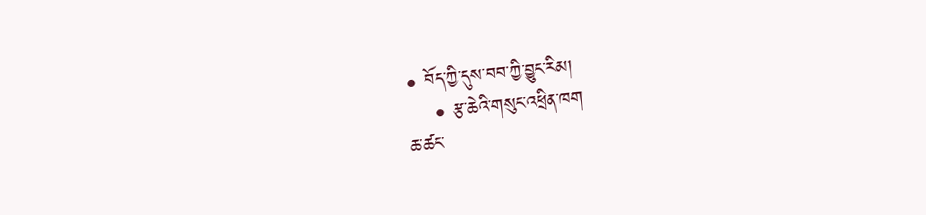• བོད་ཀྱི་དུས་བབ་ཀྱི་བྱུང་རིམ།
    • རྩ་ཆེའི་གསུང་འཕྲིན་ཁག
ཆ་ཚང་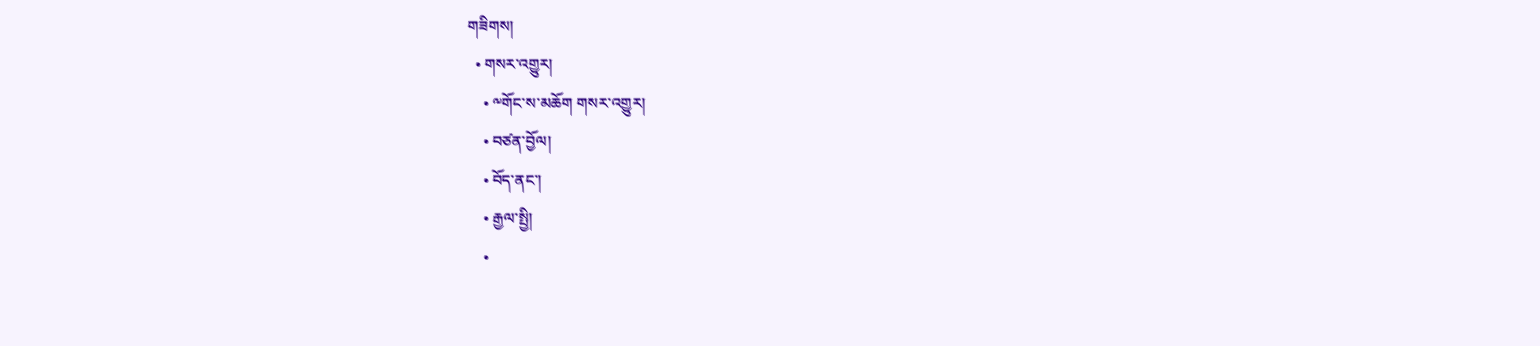གཟིགས།
  • གསར་འགྱུར།
    • ༸གོང་ས་མཆོག གསར་འགྱུར།
    • བཙན་བྱོལ།
    • བོད་ནང་།
    • རྒྱལ་སྤྱི།
    •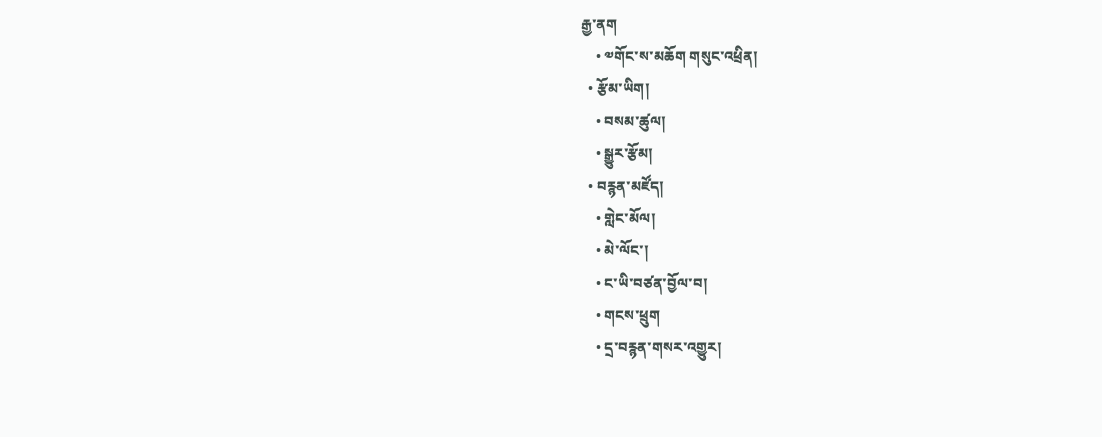རྒྱ་ནག
    • ༧གོང་ས་མཆོག གསུང་འཕྲིན།
  • རྩོམ་ཡིག།
    • བསམ་ཚུལ།
    • སྒྱུར་རྩོམ།
  • བརྙན་མཛོད།
    • གླེང་མོལ།
    • མེ་ལོང་།
    • ང་ཡི་བཙན་བྱོལ་བ།
    • གངས་ཕྲུག
    • དྲ་བརྙན་གསར་འགྱུར།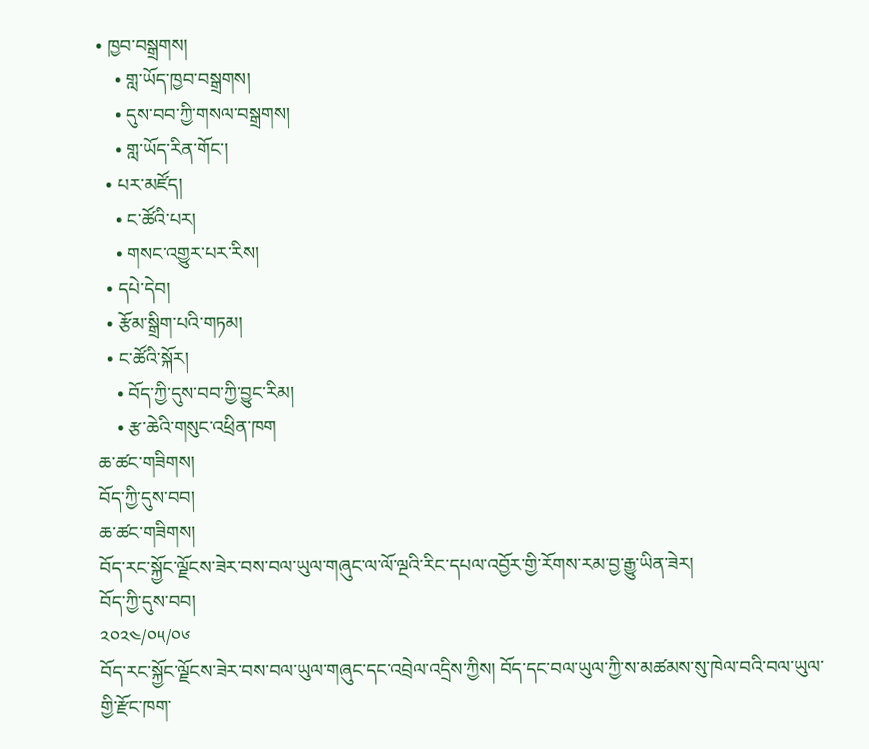• ཁྱབ་བསྒྲགས།
    • གླ་ཡོད་ཁྱབ་བསྒྲགས།
    • དུས་བབ་ཀྱི་གསལ་བསྒྲགས།
    • གླ་ཡོད་རིན་གོང་།
  • པར་མཛོད།
    • ང་ཚོའི་པར།
    • གསང་འགྱུར་པར་རིས།
  • དཔེ་དེབ།
  • རྩོམ་སྒྲིག་པའི་གཏམ།
  • ང་ཚོའི་སྐོར།
    • བོད་ཀྱི་དུས་བབ་ཀྱི་བྱུང་རིམ།
    • རྩ་ཆེའི་གསུང་འཕྲིན་ཁག
ཆ་ཚང་གཟིགས།
བོད་ཀྱི་དུས་བབ།
ཆ་ཚང་གཟིགས།
བོད་རང་སྐྱོང་ལྗོངས་ཟེར་བས་བལ་ཡུལ་གཞུང་ལ་ལོ་ལྔའི་རིང་དཔལ་འབྱོར་གྱི་རོགས་རམ་བྱ་རྒྱུ་ཡིན་ཟེར།
བོད་ཀྱི་དུས་བབ།
༢༠༢༤/༠༥/༠༦
བོད་རང་སྐྱོང་ལྗོངས་ཟེར་བས་བལ་ཡུལ་གཞུང་དང་འབྲེལ་འདྲིས་ཀྱིས། བོད་དང་བལ་ཡུལ་ཀྱི་ས་མཚམས་སུ་ཁེལ་བའི་བལ་ཡུལ་གྱི་རྫོང་ཁག་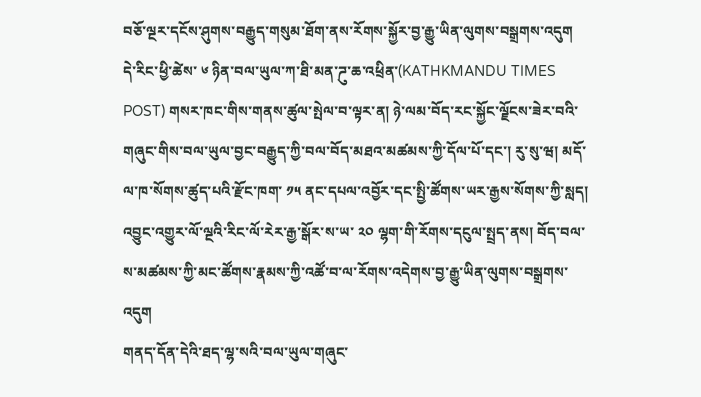བཅོ་ལྔར་དངོས་ཤུགས་བརྒྱུད་གསུམ་ཐོག་ནས་རོགས་སྐྱོར་བྱ་རྒྱུ་ཡིན་ལུགས་བསྒྲགས་འདུག
དེ་རིང་ཕྱི་ཚེས་ ༦ ཉིན་བལ་ཡུལ་ཀ་ཐི་མན་ཌུ་ཆ་འཕྲིན་(KATHKMANDU TIMES POST) གསར་ཁང་གིས་གནས་ཚུལ་སྤེལ་བ་ལྟར་ན། ཉེ་ལམ་བོད་རང་སྐྱོང་ལྗོངས་ཟེར་བའི་གཞུང་གིས་བལ་ཡུལ་བྱང་བརྒྱུད་ཀྱི་བལ་བོད་མཐའ་མཚམས་ཀྱི་དོལ་པོ་དང་། རུ་སུ་ཝ། མདོ་ལ་ཁ་སོགས་ཚུད་པའི་རྫོང་ཁག་ ༡༥ ནང་དཔལ་འབྱོར་དང་སྤྱི་ཚོགས་ཡར་རྒྱས་སོགས་ཀྱི་སླད། འབྱུང་འགྱུར་ལོ་ལྔའི་རིང་ལོ་རེར་རྒྱ་སྒོར་ས་ཡ་ ༢༠ ལྷག་གི་རོགས་དངུལ་སྤྲད་ནས། བོད་བལ་ས་མཚམས་ཀྱི་མང་ཚོགས་རྣམས་ཀྱི་འཚོ་བ་ལ་རོགས་འདེགས་བྱ་རྒྱུ་ཡིན་ལུགས་བསྒྲགས་འདུག
གནད་དོན་དེའི་ཐད་ལྷ་སའི་བལ་ཡུལ་གཞུང་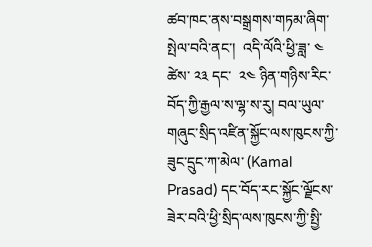ཚབ་ཁང་ནས་བསྒྲགས་གཏམ་ཞིག་སྤེལ་བའི་ནང་།  འདི་ལོའི་ཕྱི་ཟླ་ ༤ ཚེས་ ༢༣ དང་  ༢༤ ཉིན་གཉིས་རིང་བོད་ཀྱི་རྒྱལ་ས་ལྷ་ས་རུ། བལ་ཡུལ་གཞུང་སྲིད་འཛིན་སྐྱོང་ལས་ཁུངས་ཀྱི་ཟུང་དྲུང་ཀ་མེལ་ (Kamal Prasad) དང་བོད་རང་སྐྱོང་ལྗོངས་ཟེར་བའི་ཕྱི་སྲིད་ལས་ཁུངས་ཀྱི་སྤྱི་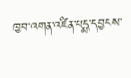ཁྱབ་འགན་འཛིན་པདྨ་དབྱངས་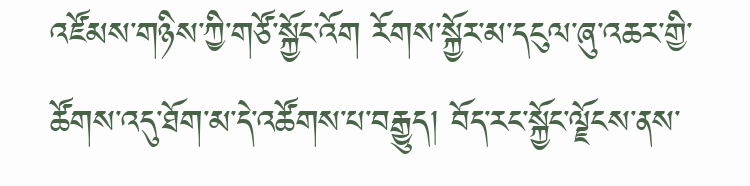འཛོམས་གཉིས་ཀྱི་གཙོ་སྐྱོང་འོག རོགས་སྐྱོར་མ་དངུལ་ཞུ་འཆར་གྱི་ཚོགས་འདུ་ཐོག་མ་དེ་འཚོགས་པ་བརྒྱུད། བོད་རང་སྐྱོང་ལྗོངས་ནས་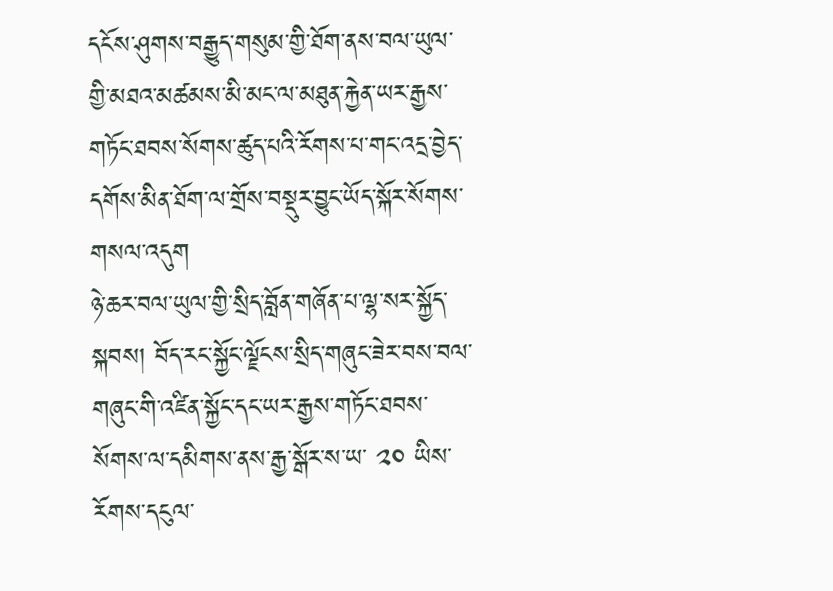དངོས་ཤུགས་བརྒྱུད་གསུམ་གྱི་ཐོག་ནས་བལ་ཡུལ་གྱི་མཐའ་མཚམས་མི་མང་ལ་མཐུན་རྐྱེན་ཡར་རྒྱས་གཏོང་ཐབས་སོགས་ཚུད་པའི་རོགས་པ་གང་འདྲ་བྱེད་དགོས་མིན་ཐོག་ལ་གྲོས་བསྡུར་བྱུང་ཡོད་སྐོར་སོགས་གསལ་འདུག
ཉེ་ཆར་བལ་ཡུལ་གྱི་སྲིད་བློན་གཞོན་པ་ལྷ་སར་སྐྱོད་སྐབས། བོད་རང་སྐྱོང་ལྗོངས་སྲིད་གཞུང་ཟེར་བས་བལ་གཞུང་གི་འཛིན་སྐྱོང་དང་ཡར་རྒྱས་གཏོང་ཐབས་སོགས་ལ་དམིགས་ནས་རྒྱ་སྒོར་ས་ཡ་ ༢༠ ཡིས་རོགས་དངུལ་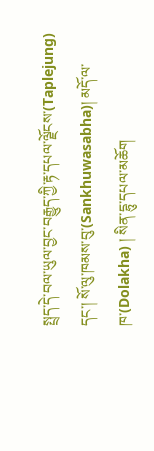སྤྲད་དེ་བལ་ཡུལ་བྱང་བརྒྱུད་ཀྱི་རྟ་དཔལ་ལྗོངས་(Taplejung) དང་། སོ་ལུ་ཁམས་བུ་(Sankhuwasabha)། མདོ་ལ་ཁ་(Dolakha) ། སིན་དྷུ་དཔལ་མཆོག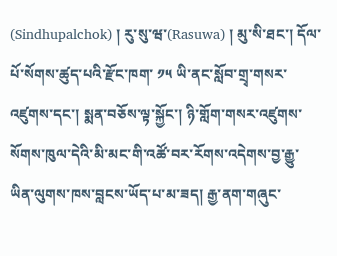(Sindhupalchok) ། རུ་སུ་ཝ་(Rasuwa) ། མུ་སི་ཐང་། དོལ་པོ་སོགས་ཚུད་པའི་རྫོང་ཁག་ ༡༥ ཡི་ནང་སློབ་གྲྭ་གསར་འཛུགས་དང་། སྨན་བཅོས་ལྟ་སྐྱོང་། ཉི་གློག་གསར་འཛུགས་སོགས་ཁུལ་དེའི་མི་མང་གི་འཚོ་བར་རོགས་འདེགས་བྱ་རྒྱུ་ཡིན་ལུགས་ཁས་བླངས་ཡོད་པ་མ་ཟད། རྒྱ་ནག་གཞུང་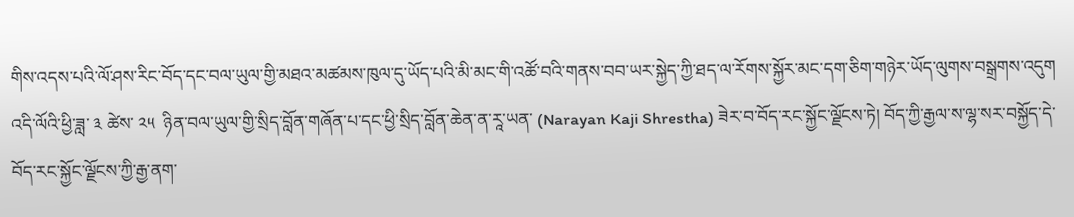གིས་འདས་པའི་ལོ་ཤས་རིང་བོད་དང་བལ་ཡུལ་གྱི་མཐའ་མཚམས་ཁུལ་དུ་ཡོད་པའི་མི་མང་གི་འཚོ་བའི་གནས་བབ་ཡར་སྐྱེད་ཀྱི་ཐད་ལ་རོགས་སྐྱོར་མང་དག་ཅིག་གཉེར་ཡོད་ལུགས་བསྒྲགས་འདུག
འདི་ལོའི་ཕྱི་ཟླ་ ༣ ཚེས་ ༢༥  ཉིན་བལ་ཡུལ་གྱི་སྲིད་བློན་གཞོན་པ་དང་ཕྱི་སྲིད་བློན་ཆེན་ན་རཱ་ཡན་ (Narayan Kaji Shrestha) ཟེར་བ་བོད་རང་སྐྱོང་ལྗོངས་ཏེ། བོད་ཀྱི་རྒྱལ་ས་ལྷ་སར་བསྐྱོད་དེ་བོད་རང་སྐྱོང་ལྗོངས་ཀྱི་རྒྱ་ནག་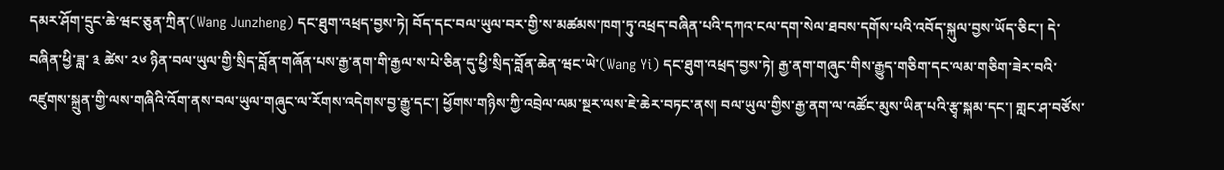དམར་ཤོག་དྲུང་ཆེ་ཝང་ཅུན་ཀྲིན་(Wang Junzheng) དང་ཐུག་འཕྲད་བྱས་ཏེ། བོད་དང་བལ་ཡུལ་བར་གྱི་ས་མཚམས་ཁག་ཏུ་འཕྲད་བཞིན་པའི་དཀའ་ངལ་དག་སེལ་ཐབས་དགོས་པའི་འབོད་སྐུལ་བྱས་ཡོད་ཅིང་། དེ་བཞིན་ཕྱི་ཟླ་ ༣ ཚེས་ ༢༦ ཉིན་བལ་ཡུལ་གྱི་སྲིད་བློན་གཞོན་པས་རྒྱ་ནག་གི་རྒྱལ་ས་པེ་ཅིན་དུ་ཕྱི་སྲིད་བློན་ཆེན་ཝང་ཡེ་(Wang Yi) དང་ཐུག་འཕྲད་བྱས་ཏེ། རྒྱ་ནག་གཞུང་གིས་རྒྱུད་གཅིག་དང་ལམ་གཅིག་ཟེར་བའི་འཛུགས་སྐྲུན་གྱི་ལས་གཞིའི་འོག་ནས་བལ་ཡུལ་གཞུང་ལ་རོགས་འདེགས་བྱ་རྒྱུ་དང་། ཕྱོགས་གཉིས་ཀྱི་འབྲེལ་ལམ་སྔར་ལས་ཇེ་ཆེར་བཏང་ནས། བལ་ཡུལ་གྱིས་རྒྱ་ནག་ལ་འཚོང་མུས་ཡིན་པའི་རྩྭ་སྐམ་དང་། གླང་ཤ་བཙོས་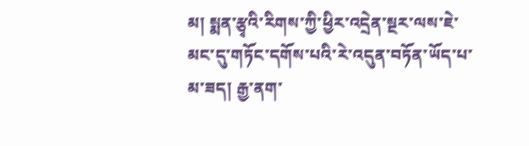མ། སྨན་རྩྭའི་རིགས་ཀྱི་ཕྱིར་འདྲེན་སྔར་ལས་ཇེ་མང་དུ་གཏོང་དགོས་པའི་རེ་འདུན་བཏོན་ཡོད་པ་མ་ཟད། རྒྱ་ནག་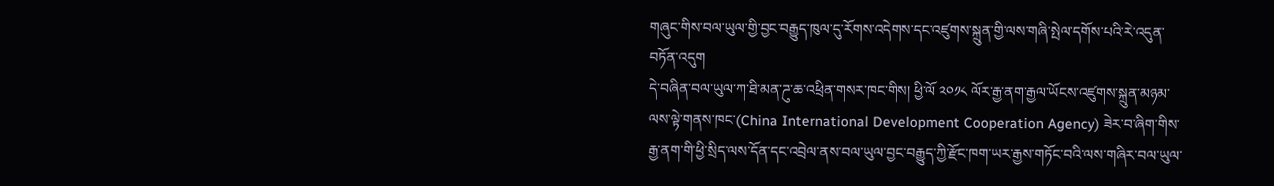གཞུང་གིས་བལ་ཡུལ་གྱི་བྱང་བརྒྱུད་ཁུལ་དུ་རོགས་འདེགས་དང་འཛུགས་སྐྲུན་གྱི་ལས་གཞི་སྤེལ་དགོས་པའི་རེ་འདུན་བཏོན་འདུག
དེ་བཞིན་བལ་ཡུལ་ཀ་ཐི་མན་ཌུ་ཆ་འཕྲིན་གསར་ཁང་གིས། ཕྱི་ལོ ༢༠༡༨ ལོར་རྒྱ་ནག་རྒྱལ་ཡོངས་འཛུགས་སྐྲུན་མཉམ་ལས་ལྟེ་གནས་ཁང་(China International Development Cooperation Agency) ཟེར་བ་ཞིག་གིས་རྒྱ་ནག་གི་ཕྱི་སྲིད་ལས་དོན་དང་འབྲེལ་ནས་བལ་ཡུལ་བྱང་བརྒྱུད་ཀྱི་རྫོང་ཁག་ཡར་རྒྱས་གཏོང་བའི་ལས་གཞིར་བལ་ཡུལ་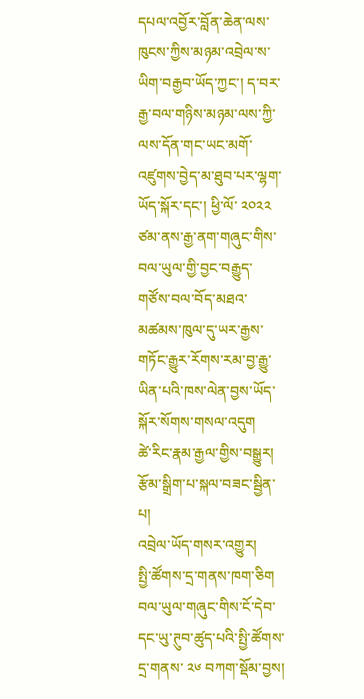དཔལ་འབྱོར་བློན་ཆེན་ལས་ཁུངས་ཀྱིས་མཉམ་འབྲེལ་ས་ཡིག་བརྒྱབ་ཡོད་ཀྱང་། ད་བར་རྒྱ་བལ་གཉིས་མཉམ་ལས་ཀྱི་ལས་དོན་གང་ཡང་མགོ་འཛུགས་བྱེད་མ་ཐུབ་པར་ལྷག་ཡོད་སྐོར་དང་། ཕྱི་ལོ་ ༢༠༢༢ ཙམ་ནས་རྒྱ་ནག་གཞུང་གིས་བལ་ཡུལ་གྱི་བྱང་བརྒྱུད་གཙོས་བལ་བོད་མཐའ་མཚམས་ཁུལ་དུ་ཡར་རྒྱས་གཏོང་རྒྱུར་རོགས་རམ་བྱ་རྒྱུ་ཡིན་པའི་ཁས་ལེན་བྱས་ཡོད་སྐོར་སོགས་གསལ་འདུག
ཚེ་རིང་རྣམ་རྒྱལ་གྱིས་བསྒྱུར། རྩོམ་སྒྲིག་པ་སྐལ་བཟང་སྦྱིན་པ།
འབྲེལ་ཡོད་གསར་འགྱུར།
སྤྱི་ཚོགས་དྲ་གནས་ཁག་ཅིག
བལ་ཡུལ་གཞུང་གིས་ངོ་དེབ་དང་ཡུ་ཊུབ་ཚུད་པའི་སྤྱི་ཚོགས་དྲ་གནས་ ༢༦ བཀག་སྡོམ་བྱས།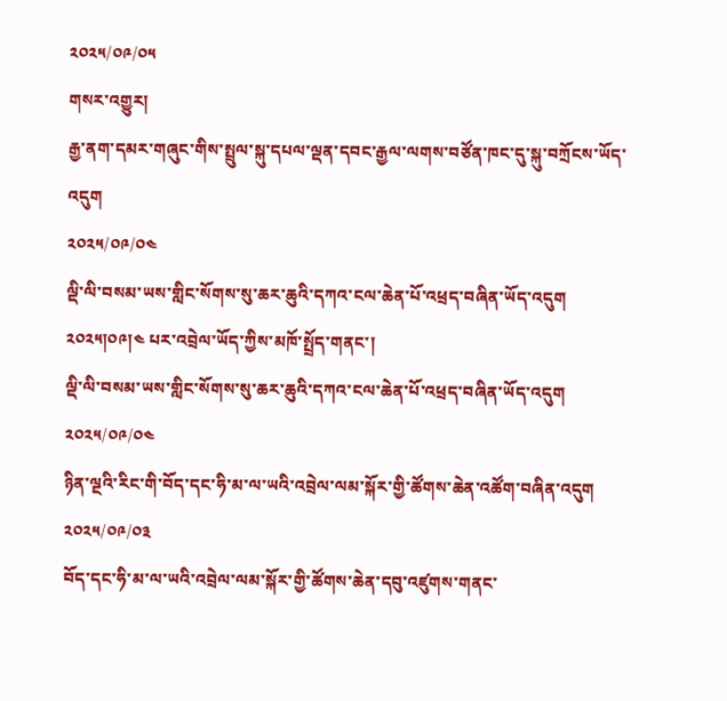༢༠༢༥/༠༩/༠༥
གསར་འགྱུར།
རྒྱ་ནག་དམར་གཞུང་གིས་སྤྲུལ་སྐུ་དཔལ་ལྡན་དབང་རྒྱལ་ལགས་བཙོན་ཁང་དུ་སྐུ་བཀྲོངས་ཡོད་འདུག
༢༠༢༥/༠༩/༠༤
ལྡི་ལི་བསམ་ཡས་གླིང་སོགས་སུ་ཆར་ཆུའི་དཀའ་ངལ་ཆེན་པོ་འཕྲད་བཞིན་ཡོད་འདུག  ༢༠༢༥།༠༩།༤ པར་འབྲེལ་ཡོད་ཀྱིས་མཁོ་སྤྲོད་གནང་།
ལྡི་ལི་བསམ་ཡས་གླིང་སོགས་སུ་ཆར་ཆུའི་དཀའ་ངལ་ཆེན་པོ་འཕྲད་བཞིན་ཡོད་འདུག
༢༠༢༥/༠༩/༠༤
ཉིན་ལྔའི་རིང་གི་བོད་དང་ཧི་མ་ལ་ཡའི་འབྲེལ་ལམ་སྐོར་གྱི་ཚོགས་ཆེན་འཚོག་བཞིན་འདུག
༢༠༢༥/༠༩/༠༣
བོད་དང་ཧི་མ་ལ་ཡའི་འབྲེལ་ལམ་སྐོར་གྱི་ཚོགས་ཆེན་དབུ་འཛུགས་གནང་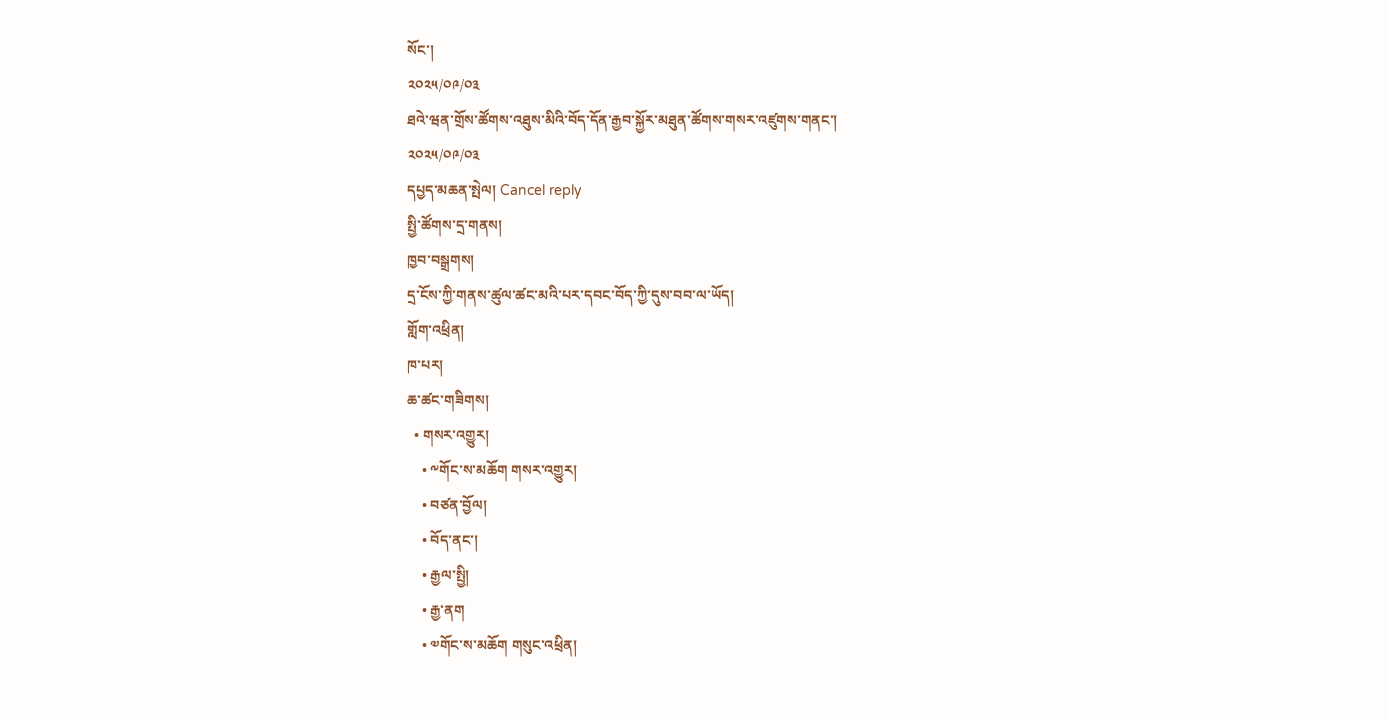སོང་།
༢༠༢༥/༠༩/༠༣
ཐའེ་ཝན་གྲོས་ཚོགས་འཐུས་མིའི་བོད་དོན་རྒྱབ་སྐྱོར་མཐུན་ཚོགས་གསར་འཛུགས་གནང་།
༢༠༢༥/༠༩/༠༣
དཔྱད་མཆན་སྤེལ། Cancel reply
སྤྱི་ཚོགས་དྲ་གནས།
ཁྱབ་བསྒྲགས།
དྲ་ངོས་ཀྱི་གནས་ཚུལ་ཚང་མའི་པར་དབང་བོད་ཀྱི་དུས་བབ་ལ་ཡོད།
གློག་འཕྲིན།
ཁ་པར།
ཆ་ཚང་གཟིགས།
  • གསར་འགྱུར།
    • ༸གོང་ས་མཆོག གསར་འགྱུར།
    • བཙན་བྱོལ།
    • བོད་ནང་།
    • རྒྱལ་སྤྱི།
    • རྒྱ་ནག
    • ༧གོང་ས་མཆོག གསུང་འཕྲིན།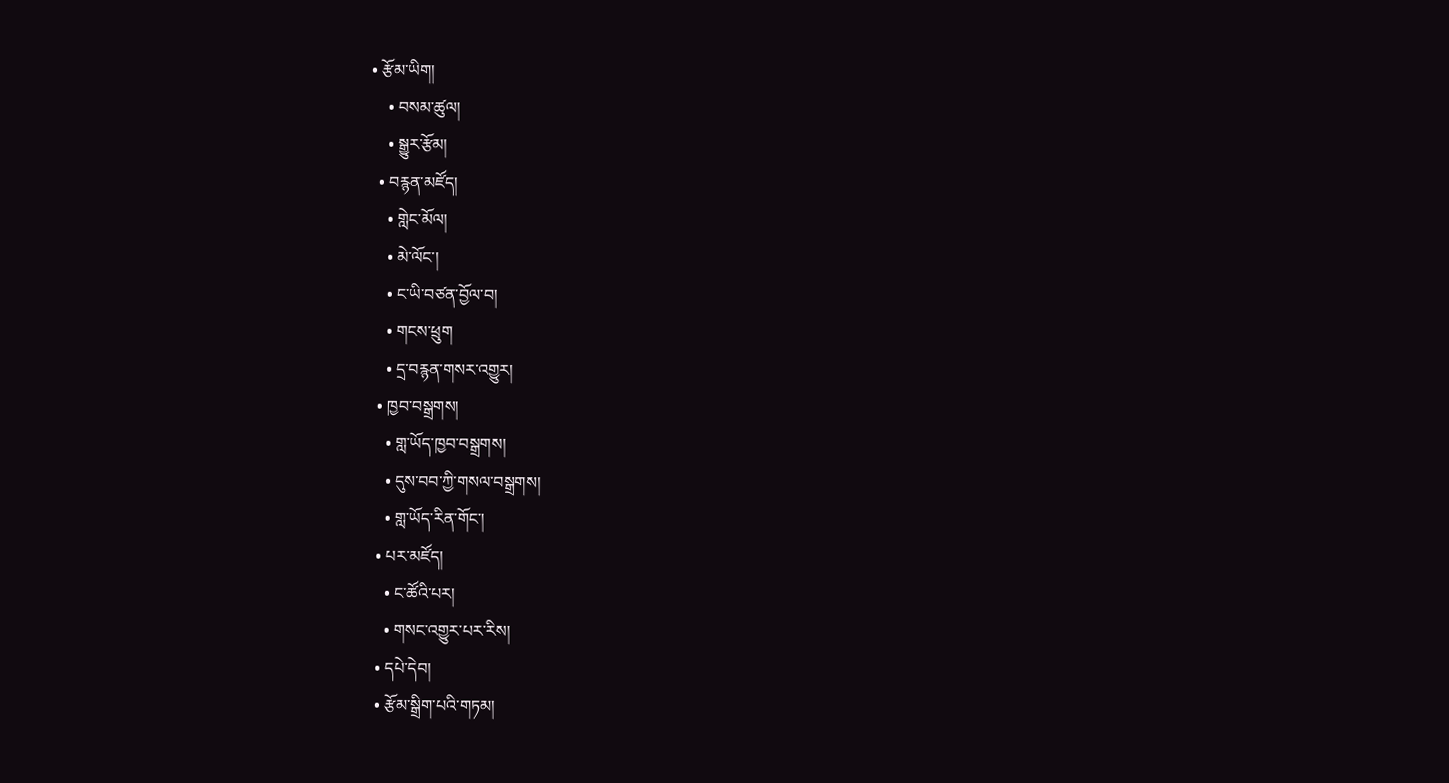• རྩོམ་ཡིག།
    • བསམ་ཚུལ།
    • སྒྱུར་རྩོམ།
  • བརྙན་མཛོད།
    • གླེང་མོལ།
    • མེ་ལོང་།
    • ང་ཡི་བཙན་བྱོལ་བ།
    • གངས་ཕྲུག
    • དྲ་བརྙན་གསར་འགྱུར།
  • ཁྱབ་བསྒྲགས།
    • གླ་ཡོད་ཁྱབ་བསྒྲགས།
    • དུས་བབ་ཀྱི་གསལ་བསྒྲགས།
    • གླ་ཡོད་རིན་གོང་།
  • པར་མཛོད།
    • ང་ཚོའི་པར།
    • གསང་འགྱུར་པར་རིས།
  • དཔེ་དེབ།
  • རྩོམ་སྒྲིག་པའི་གཏམ།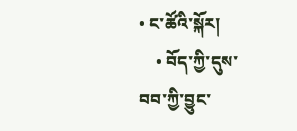• ང་ཚོའི་སྐོར།
    • བོད་ཀྱི་དུས་བབ་ཀྱི་བྱུང་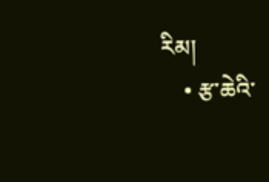རིམ།
    • རྩ་ཆེའི་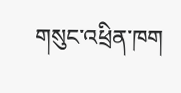གསུང་འཕྲིན་ཁག